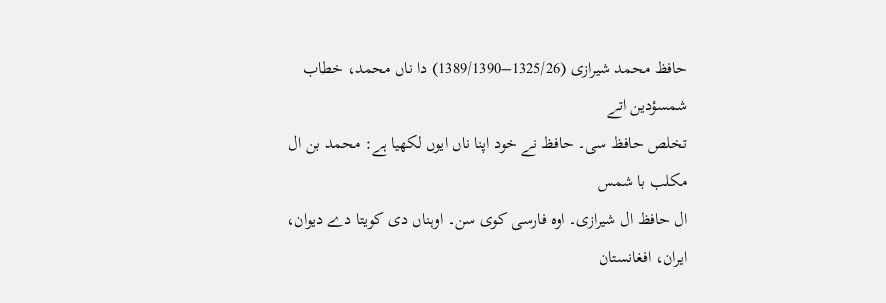حافظ محمد شیرازی (1325/26–1389/1390) دا ناں محمد، خطاب شمسؤدین اتے
تخلص حافظ سی۔ حافظ نے خود اپنا ناں ایوں لکھیا ہے: محمد بن ال مکلب با شمس
ال حافظ ال شیرازی۔ اوہ فارسی کوی سن۔ اوہناں دی کویتا دے دیوان، ایران، افغانستان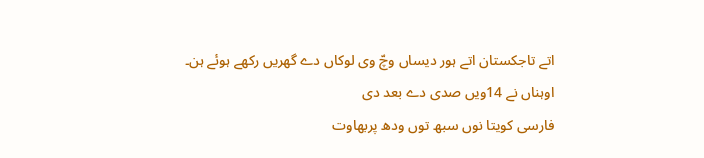اتے تاجکستان اتے ہور دیساں وچّ وی لوکاں دے گھریں رکھے ہوئے ہن۔ اوہناں نے 14ویں صدی دے بعد دی
فارسی کویتا نوں سبھ توں ودھ پربھاوت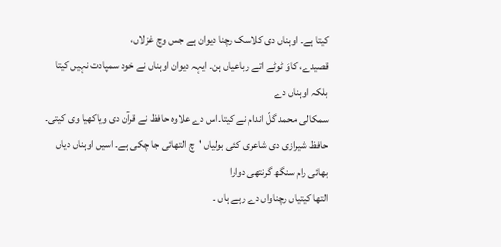کیتا ہے۔ اوہناں دی کلاسک رچنا دیوان ہے جس وچ غزلاں،
قصیدے، کاوَ ٹوٹے اتے رباعیاں ہن۔ ایہہ دیوان اوہناں نے خود سمپادت نہیں کیتا بلکہ اوہناں دے
سمکالی محمد گلّ اندام نے کیتا۔اس دے علاوہ حافظ نے قرآن دی ویاکھیا وی کیتی۔
حافظ شیرازی دی شاعری کئی بولیاں 'چ التھائی جا چکی ہے۔ اسیں اوہناں دیاں بھائی رام سنگھ گرنتھی دوارا
التھا کیتیاں رچناواں دے رہے ہاں ۔